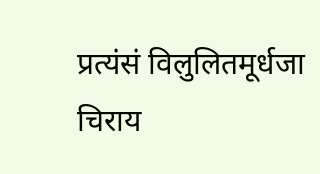प्रत्यंसं विलुलितमूर्धजा चिराय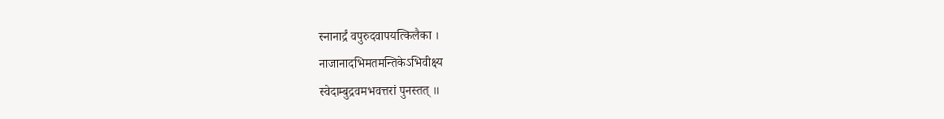स्नानार्द्रं वपुरुदवापयत्किलैका ।
नाजानादभिमतमन्तिकेऽभिवीक्ष्य
स्वेदाम्बुद्रवमभवत्तरां पुनस्तत् ॥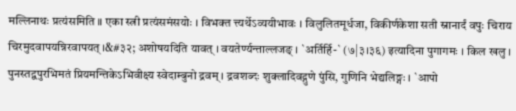मल्लिनाथः प्रत्यंसमिति ॥ एका स्त्री प्रत्यंसमंसयोः । विभक्त त्त्यर्थेऽव्ययीभावः । विलुलितमूर्धजा, विकीर्णकेशा सती स्नानार्दं वपुः चिराय चिरमुदवापयन्निरवापयत् ।&#३२; अशोषयदिति यावत् । वयतेर्ण्यन्ताल्लजङ् । `अर्तिर्हि-` (७|३।३६) इत्यादिना पुगागमः । किल खलु । पुनस्तद्वपुरभिमतं प्रियमन्तिकेऽभिवीक्ष्य स्वेदाम्बुनो द्रवम् । द्रवशब्दः शुक्लादिवद्गुणे पुंसि, गुणिनि भेद्यलिङ्गः । `आपो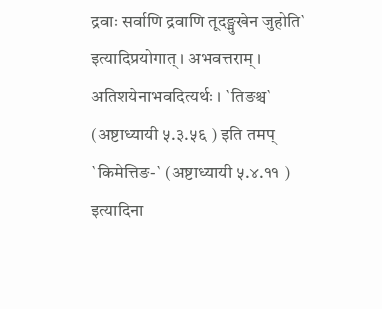द्रवाः सर्वाणि द्रवाणि तूदङ्मुखेन जुहोति` इत्यादिप्रयोगात् । अभवत्तराम् । अतिशयेनाभवदित्यर्थः । `तिङश्च` (अष्टाध्यायी ५.३.५६ ) इति तमप् `किमेत्तिङ-` (अष्टाध्यायी ५.४.११ ) इत्यादिना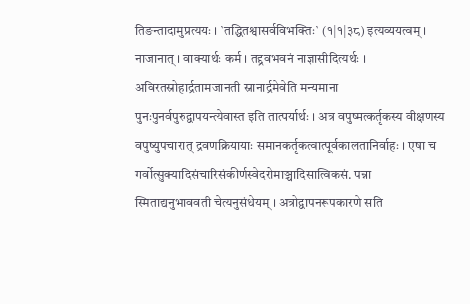तिङन्तादामुप्रत्ययः । `तद्धितश्वासर्वविभक्तिः` (१|१|३८) इत्यव्ययत्वम् । नाजानात् । वाक्यार्थः कर्म । तद्द्रवभवनं नाज्ञासीदित्यर्थः । अविरतस्रोहार्द्रतामजानती स्नानार्द्रमेवेति मन्यमाना पुनःपुनर्वपुरुद्वापयन्त्येवास्त इति तात्पर्यार्थः । अत्र वपुष्मत्कर्तृकस्य वीक्षणस्य वपुष्युपचारात् द्रवणक्रियायाः समानकर्तृकत्वात्पूर्वकालतानिर्वाहः । एषा च गर्वोत्सुक्यादिसंचारिसंकीर्णस्वेदरोमाञ्चादिसात्विकसं. पन्ना स्मिताद्यनुभाववती चेत्यनुसंधेयम् । अत्रोद्वापनरूपकारणे सति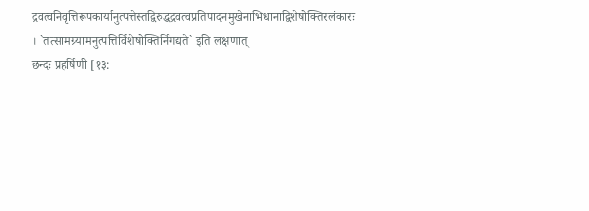द्रवत्वनिवृत्तिरूपकार्यानुत्पत्तेस्तद्विरुद्धद्रवत्वप्रतिपादनमुखेनाभिधानाद्विशेषोक्तिरलंकारः । `तत्सामग्र्यामनुत्पत्तिर्विशेषोक्तिर्निगद्यते` इति लक्षणात्
छन्दः प्रहर्षिणी [१३: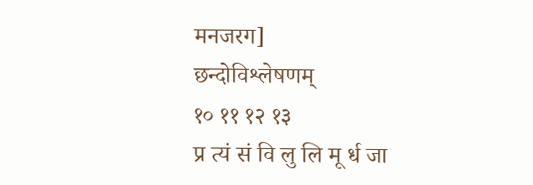मनजरग]
छन्दोविश्लेषणम्
१० ११ १२ १३
प्र त्यं सं वि लु लि मू र्ध जा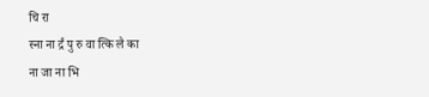चि रा
स्ना ना र्द्रं पु रु वा त्कि लै का
ना जा ना भि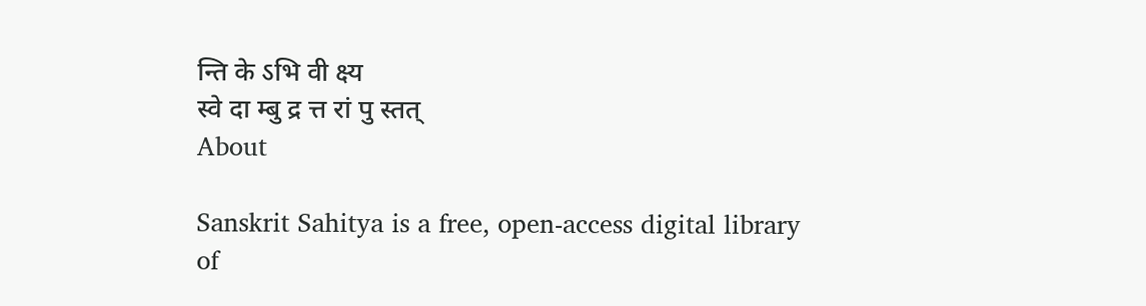न्ति के ऽभि वी क्ष्य
स्वे दा म्बु द्र त्त रां पु स्तत्
About

Sanskrit Sahitya is a free, open-access digital library of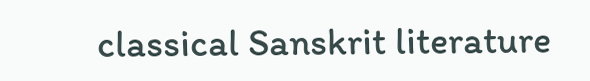classical Sanskrit literature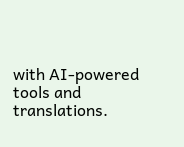with AI-powered tools and translations.